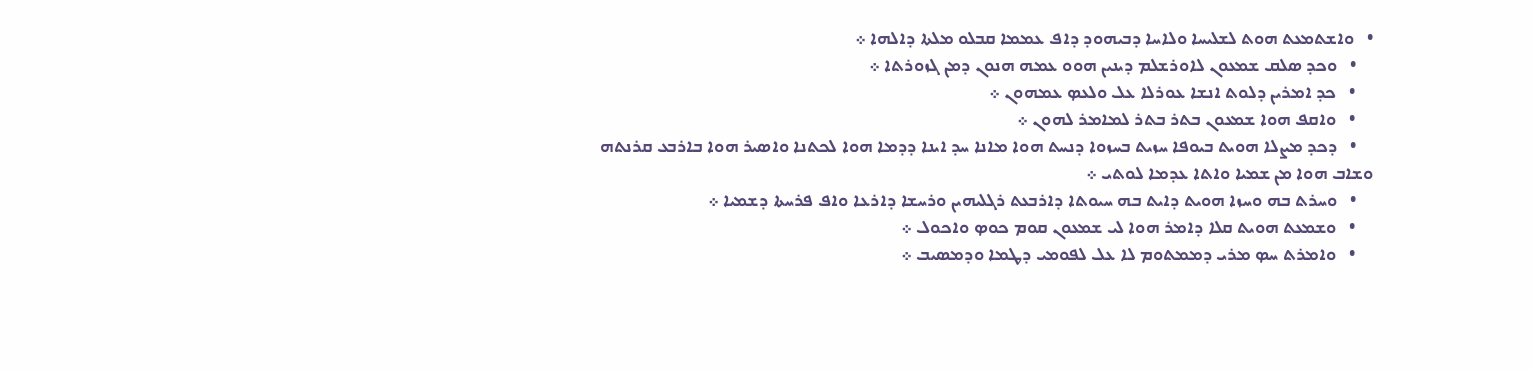•   ܘܐܫܬܡܥܬ ܗܘܬ ܠܫܠܝܚܐ ܘܠܐܚܐ ܕܒܝܗܘܕ ܕܐܦ ܥܡܡܐ ܩܒܠܘ ܡܠܬܐ ܕܐܠܗܐ ܀
    •   ܘܟܕ ܤܠܩ ܫܡܥܘܢ ܠܐܘܪܫܠܡ ܕܝܢܝܢ ܗܘܘ ܥܡܗ ܗܢܘܢ ܕܡܢ ܓܙܘܪܬܐ ܀
    •   ܟܕ ܐܡܪܝܢ ܕܠܘܬ ܐܢܫܐ ܥܘܪܠܐ ܥܠ ܘܠܥܤ ܥܡܗܘܢ ܀
    •   ܘܐܩܦ ܗܘܐ ܫܡܥܘܢ ܒܬܪ ܒܬܪ ܠܡܐܡܪ ܠܗܘܢ ܀
    •   ܕܟܕ ܡܨܠܐ ܗܘܝܬ ܒܝܘܦܐ ܚܙܝܬ ܒܚܙܘܐ ܕܢܚܬ ܗܘܐ ܡܐܢܐ ܚܕ ܐܝܢܐ ܕܕܡܐ ܗܘܐ ܠܟܬܢܐ ܘܐܤܝܪ ܗܘܐ ܒܐܪܒܥ ܩܪܢܬܗ ܘܫܐܒ ܗܘܐ ܡܢ ܫܡܝܐ ܘܐܬܐ ܥܕܡܐ ܠܘܬܝ ܀
    •   ܘܚܪܬ ܒܗ ܘܚܙܐ ܗܘܝܬ ܕܐܝܬ ܒܗ ܚܝܘܬܐ ܕܐܪܒܥܬ ܪܓܠܝܗܝܢ ܘܪܚܫܐ ܕܐܪܥܐ ܘܐܦ ܦܪܚܬܐ ܕܫܡܝܐ ܀
    •   ܘܫܡܥܬ ܗܘܝܬ ܩܠܐ ܕܐܡܪ ܗܘܐ ܠܝ ܫܡܥܘܢ ܩܘܡ ܟܘܤ ܘܐܟܘܠ ܀
    •   ܘܐܡܪܬ ܚܤ ܡܪܝ ܕܡܡܬܘܡ ܠܐ ܥܠ ܠܦܘܡܝ ܕܛܡܐ ܘܕܡܤܝܒ ܀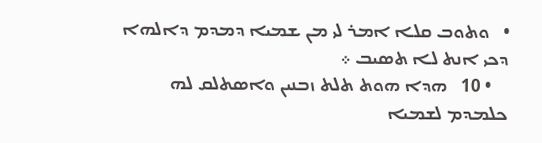•   ܘܬܘܒ ܩܠܐ ܐܡܪ ܠܝ ܡܢ ܫܡܝܐ ܕܡܕܡ ܕܐܠܗܐ ܕܟܝ ܐܢܬ ܠܐ ܬܤܝܒ ܀
    • 10   ܗܕܐ ܗܘܬ ܬܠܬ ܙܒܢܝܢ ܘܐܤܬܠܩ ܠܗ ܟܠܡܕܡ ܠܫܡܝܐ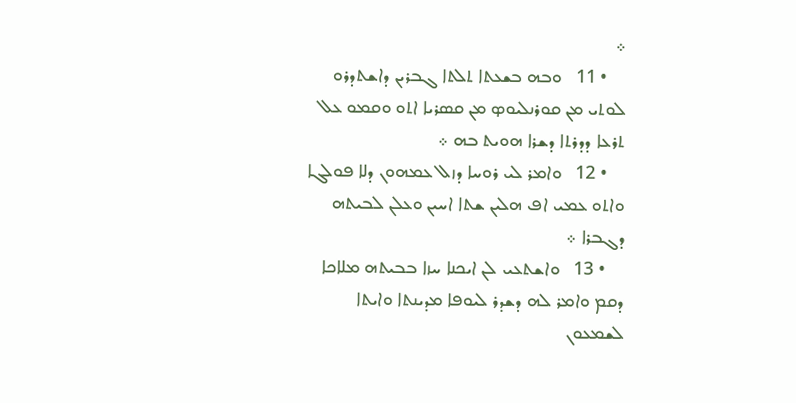܀
    • 11   ܘܒܗ ܒܫܥܬܐ ܬܠܬܐ ܓܒܪܝܢ ܕܐܫܬܕܪܘ ܠܘܬܝ ܡܢ ܩܘܪܢܠܝܘܤ ܡܢ ܩܤܪܝܐ ܐܬܘ ܘܩܡܘ ܥܠ ܬܪܥܐ ܕܕܪܬܐ ܕܫܪܐ ܗܘܝܬ ܒܗ ܀
    • 12   ܘܐܡܪ ܠܝ ܪܘܚܐ ܕܙܠ ܥܡܗܘܢ ܕܠܐ ܦܘܠܓܐ ܘܐܬܘ ܥܡܝ ܐܦ ܗܠܝܢ ܫܬܐ ܐܚܝܢ ܘܥܠܢ ܠܒܝܬܗ ܕܓܒܪܐ ܀
    • 13   ܘܐܫܬܥܝ ܠܢ ܐܝܟܢܐ ܚܙܐ ܒܒܝܬܗ ܡܠܐܟܐ ܕܩܡ ܘܐܡܪ ܠܗ ܕܫܕܪ ܠܝܘܦܐ ܡܕܝܢܬܐ ܘܐܝܬܐ ܠܫܡܥܘܢ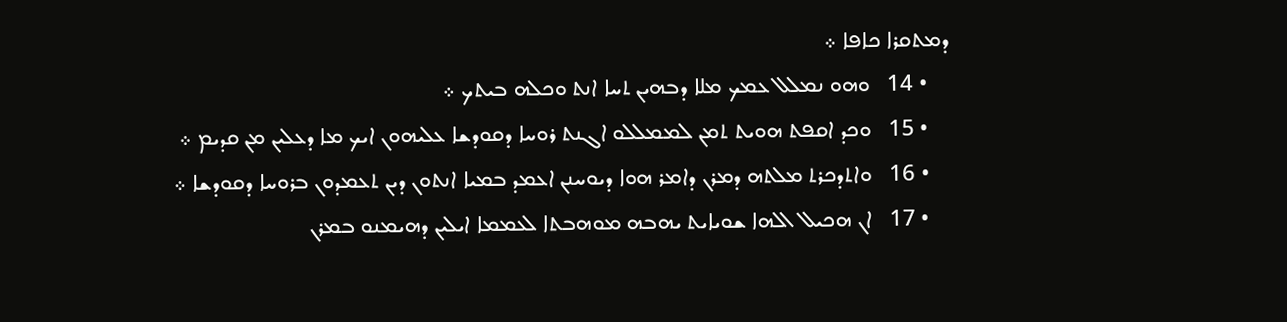ܕܡܬܩܪܐ ܟܐܦܐ ܀
    • 14   ܘܗܘ ܢܡܠܠ ܥܡܟ ܡܠܐ ܕܒܗܝܢ ܬܚܐ ܐܢܬ ܘܟܠܗ ܒܝܬܟ ܀
    • 15   ܘܟܕ ܐܩܦܬ ܗܘܝܬ ܬܡܢ ܠܡܡܠܠܘ ܐܓܢܬ ܪܘܚܐ ܕܩܘܕܫܐ ܥܠܝܗܘܢ ܐܝܟ ܡܐ ܕܥܠܝܢ ܡܢ ܩܕܝܡ ܀
    • 16   ܘܐܬܕܟܪܬ ܡܠܬܗ ܕܡܪܢ ܕܐܡܪ ܗܘܐ ܕܝܘܚܢܢ ܐܥܡܕ ܒܡܝܐ ܐܢܬܘܢ ܕܝܢ ܬܥܡܕܘܢ ܒܪܘܚܐ ܕܩܘܕܫܐ ܀
    • 17   ܐܢ ܗܟܝܠ ܐܠܗܐ ܫܘܝܐܝܬ ܝܗܒܗ ܡܘܗܒܬܐ ܠܥܡܡܐ ܐܝܠܝܢ ܕܗܝܡܢܘ ܒܡܪܢ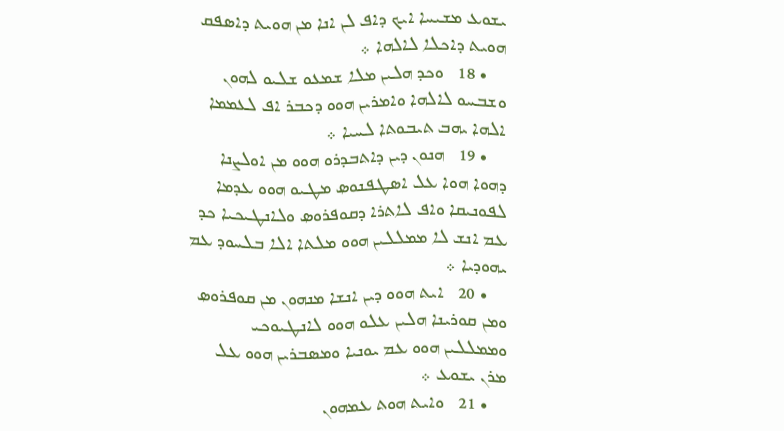ܝܫܘܥ ܡܫܝܚܐ ܐܝܟ ܕܐܦ ܠܢ ܐܢܐ ܡܢ ܗܘܝܬ ܕܐܤܦܩ ܗܘܝܬ ܕܐܟܠܐ ܠܐܠܗܐ ܀
    • 18   ܘܟܕ ܗܠܝܢ ܡܠܐ ܫܡܥܘ ܫܠܝܘ ܠܗܘܢ ܘܫܒܚܘ ܠܐܠܗܐ ܘܐܡܪܝܢ ܗܘܘ ܕܟܒܪ ܐܦ ܠܥܡܡܐ ܐܠܗܐ ܝܗܒ ܬܝܒܘܬܐ ܠܚܝܐ ܀
    • 19   ܗܢܘܢ ܕܝܢ ܕܐܬܒܕܪܘ ܗܘܘ ܡܢ ܐܘܠܨܢܐ ܕܗܘܐ ܗܘܐ ܥܠ ܐܤܛܦܢܘܤ ܡܛܝܘ ܗܘܘ ܥܕܡܐ ܠܦܘܢܝܩܐ ܘܐܦ ܠܐܬܪܐ ܕܩܘܦܪܘܤ ܘܠܐܢܛܝܟܝܐ ܟܕ ܥܡ ܐܢܫ ܠܐ ܡܡܠܠܝܢ ܗܘܘ ܡܠܬܐ ܐܠܐ ܒܠܚܘܕ ܥܡ ܝܗܘܕܝܐ ܀
    • 20   ܐܝܬ ܗܘܘ ܕܝܢ ܐܢܫܐ ܡܢܗܘܢ ܡܢ ܩܘܦܪܘܤ ܘܡܢ ܩܘܪܝܢܐ ܗܠܝܢ ܥܠܘ ܗܘܘ ܠܐܢܛܝܘܟܝ ܘܡܡܠܠܝܢ ܗܘܘ ܥܡ ܝܘܢܝܐ ܘܡܤܒܪܝܢ ܗܘܘ ܥܠ ܡܪܢ ܝܫܘܥ ܀
    • 21   ܘܐܝܬ ܗܘܬ ܥܡܗܘܢ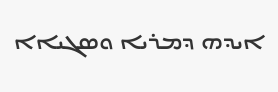ܐܝܕܗ ܕܡܪܝܐ ܘܤܓܝܐܐ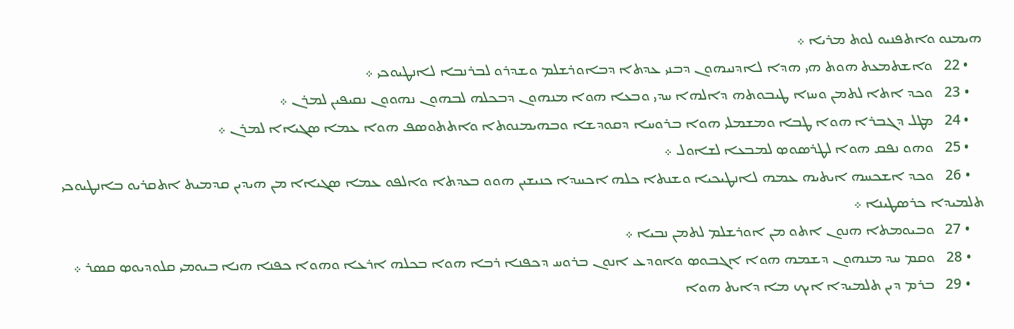ܗܝܡܢܘ ܘܐܬܦܢܝܘ ܠܘܬ ܡܪܝܐ ܀
    • 22   ܘܐܫܬܡܥܬ ܗܘܬ ܗܝ ܗܕܐ ܠܐܕܢܝܗܘܢ ܕܒܢܝ ܥܕܬܐ ܕܒܐܘܪܫܠܡ ܘܫܕܪܘ ܠܒܪܢܒܐ ܠܐܢܛܝܘܟܝ ܀
    • 23   ܘܟܕ ܐܬܐ ܠܬܡܢ ܘܚܙܐ ܛܝܒܘܬܗ ܕܐܠܗܐ ܚܕܝ ܘܒܥܐ ܗܘܐ ܡܢܗܘܢ ܕܒܟܠܗ ܠܒܗܘܢ ܢܗܘܘܢ ܢܩܝܦܝܢ ܠܡܪܢ ܀
    • 24   ܡܛܠ ܕܓܒܪܐ ܗܘܐ ܛܒܐ ܘܡܫܡܠܝ ܗܘܐ ܒܪܘܚܐ ܕܩܘܕܫܐ ܘܒܗܝܡܢܘܬܐ ܘܐܬܬܘܤܦ ܗܘܐ ܥܡܐ ܤܓܝܐܐ ܠܡܪܢ ܀
    • 25   ܘܗܘ ܢܦܩ ܗܘܐ ܠܛܪܤܘܤ ܠܡܒܥܐ ܠܫܐܘܠ ܀
    • 26   ܘܟܕ ܐܫܟܚܗ ܐܝܬܝܗ ܥܡܗ ܠܐܢܛܝܟܝܐ ܘܫܢܬܐ ܟܠܗ ܐܟܚܕܐ ܟܢܝܫܝܢ ܗܘܘ ܒܥܕܬܐ ܘܐܠܦܘ ܥܡܐ ܤܓܝܐܐ ܡܢ ܗܝܕܝܢ ܩܕܡܝܬ ܐܬܩܪܝܘ ܒܐܢܛܝܘܟܝ ܬܠܡܝܕܐ ܟܪܤܛܝܢܐ ܀
    • 27   ܘܒܝܘܡܬܐ ܗܢܘܢ ܐܬܘ ܡܢ ܐܘܪܫܠܡ ܠܬܡܢ ܢܒܝܐ ܀
    • 28   ܘܩܡ ܚܕ ܡܢܗܘܢ ܕܫܡܗ ܗܘܐ ܐܓܒܘܤ ܘܐܘܕܥ ܐܢܘܢ ܒܪܘܚ ܕܟܦܢܐ ܪܒܐ ܗܘܐ ܒܟܠܗ ܐܪܥܐ ܘܗܘܐ ܟܦܢܐ ܗܢܐ ܒܝܘܡܝ ܩܠܘܕܝܘܤ ܩܤܪ ܀
    • 29   ܒܪܡ ܕܝܢ ܬܠܡܝܕܐ ܐܝܟ ܡܐ ܕܐܝܬ ܗܘܐ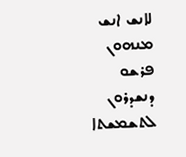ܠܐܢܫ ܐܢܫ ܡܢܗܘܢ ܦܪܫܘ ܕܢܫܕܪܘܢ ܠܬܫܡܫܬܐ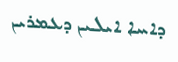ܕܐܚܐ ܐܝܠܝܢ ܕܥܡܪܝܢ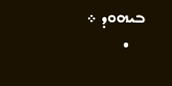ܒܝܗܘܕ ܀
    •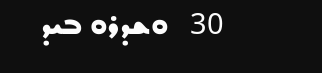30   ܘܫܕܪܘ ܒܝܕ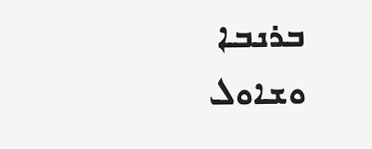ܒܪܢܒܐ ܘܫܐܘܠ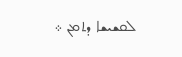ܠܩܫܝܫܐ ܕܬܡܢ ܀